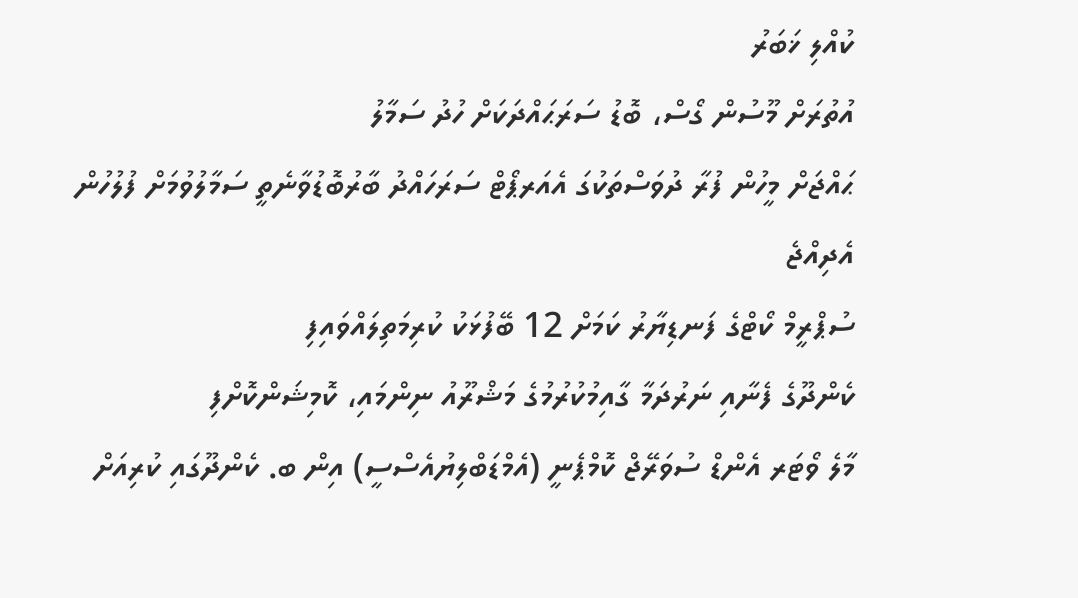ކުއްލި ޚަބަރު
އުތުރަށް މޫސުން ގޯސް، ބޮޑު ސަރަޙައްދަކަށް ހުދު ސަމާލު
ޙައްޖަށް މީހުން ފުރާ ދުވަސްތަކުގަ އެއަރޕޯޓް ސަރަހައްދު ބާރުބޮޑުވާނެތީ ސަމާލުވުމަށް ފުލުހުން އެދިއްޖެ
ސުޕްރީމް ކޯޓްގެ ފަނޑިޔާރު ކަމަށް 12 ބޭފުޅަކު ކުރިމަތިލައްވައިފި
ކެންދޫގެ ފެނާއި ނަރުދަމާ ގާއިމުކުރުމުގެ މަޝްރޫއު ނިންމައި، ކޮމިޝަންކޮށްފި
މާލެ ވޯޓަރ އެންޑް ސުވަރޭޖް ކޮމްޕެނީ (އެމްޑަބްލިޔުއެސްސީ) އިން ބ. ކެންދޫގައި ކުރިއަށް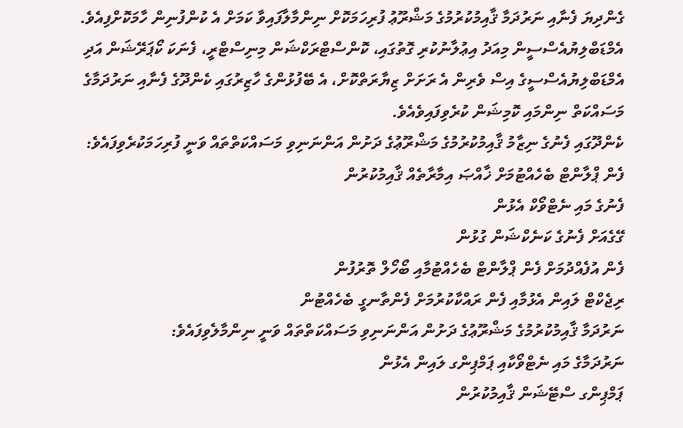ގެންދިޔަ ފެނާއި ނަރުދަމާ ޤާއިމުކުރުމުގެ މަޝްރޫޢު ފުރިހަމަކޮށް ނިންމާލާފައިވާ ކަމަށް އެ ކުންފުނިން ހާމަކޮށްފިއެވެ.
އެމްޑަބްލިޔުއެސްސީން މިއަދު އިޢުލާނުކުރި ގޮތުގައި، ކޮންސްޓްރަކްޝަން މިނިސްޓްރީ، ފެނަކަ ކޯޕަރޭޝަން އަދި އެމްޑަބްލިޔުއެސްސީގެ އިސް ވެރިން އެ ރަށަށް ޒިޔާރަތްކޮށް، އެ ބޭފުޅުންގެ ހާޒިރުގައި ކެންދޫގެ ފެނާއި ނަރުދަމާގެ މަސައްކަތް ނިންމައި ކޮމިޝަން ކުރެވިފައިވެއެވެ.
ކެންދޫގައި ފެނުގެ ނިޒާމު ޤާއިމުކުރުމުގެ މަޝްރޫޢުގެ ދަށުން އަންނަނިވި މަސައްކަތްތައް ވަނީ ފުރިހަމަކުރެވިފައެވެ:
ފެން ޕްލާންޓް ބެހެއްޓުމަށް ޚާއްޞަ އިމާރާތެއް ޤާއިމުކުރުން
ފެނުގެ މައި ނެޓްވޯކް އެޅުން
ގޭގެއަށް ފެނުގެ ކަނެކްޝަން ގުޅުން
ފެން އުފެއްދުމަށް ފެން ޕްލާންޓް ބެހެއްޓުމާއި ބޯހޯލް ތޮރުފުން
ރިޖެކްޓް ލައިން އެޅުމާއި ފެން ރައްކާކުރުމަށް ފެންތާނގީ ބެހެއްޓުން
ނަރުދަމާ ޤާއިމުކުރުމުގެ މަޝްރޫޢުގެ ދަށުން އަންނަނިވި މަސައްކަތްތައް ވަނީ ނިންމާލެވިފައެވެ:
ނަރުދަމާގެ މައި ނެޓްވޯކާއި ޕަމްޕިންގ ލައިން އެޅުން
ޕަމްޕިންގ ސްޓޭޝަން ޤާއިމުކުރުން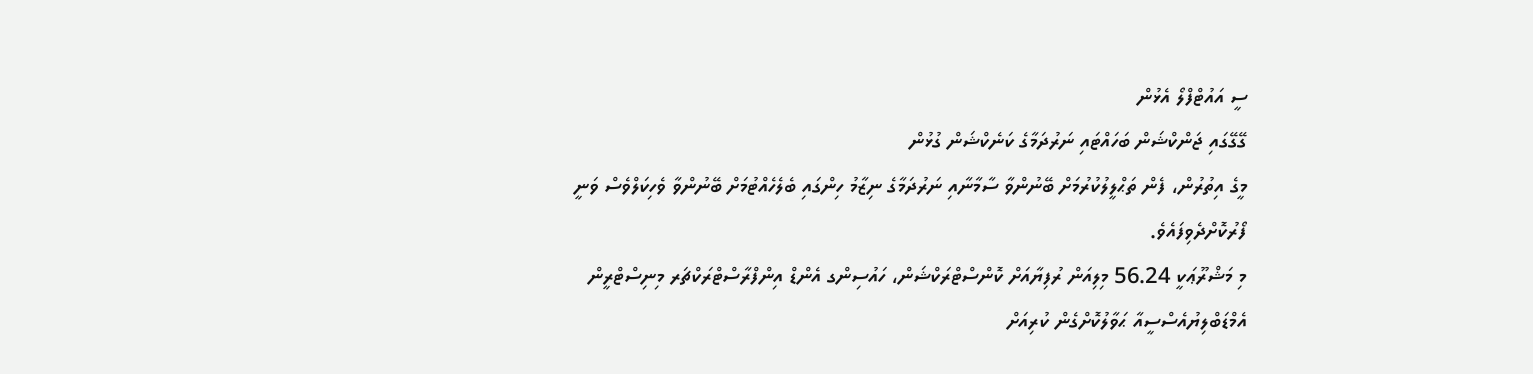ސީ އައުޓްފްލޯ އެޅުން
ގޭގޭގައި ޖަންކްޝަން ބަހައްޓައި ނަރުދަމާގެ ކަނެކްޝަން ގުޅުން
މީގެ އިތުރުން، ފެން ތަޙްލީލުކުރުމަށް ބޭނުންވާ ސާމާނާއި ނަރުދަމާގެ ނިޒާމު ހިންގައި ބެލެހެއްޓުމަށް ބޭނުންވާ ވެހިކަލްވެސް ވަނީ ފޯރުކޮށްދެވިފައެވެ.
މި މަޝްރޫޢަކީ 56.24 މިލިއަން ރުފިޔާއަށް ކޮންސްޓްރަކްޝަން، ހައުސިންގ އެންޑް އިންފްރާސްޓްރަކްޗަރ މިނިސްޓްރީން އެމްޑަބްލިޔުއެސްސީއާ ޙަވާލުކޮށްގެން ކުރިއަށް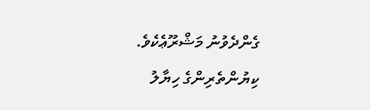ގެންދެވުނު މަޝްރޫޢެކެވެ.
ކިޔުންތެރިންގެ ހިޔާލު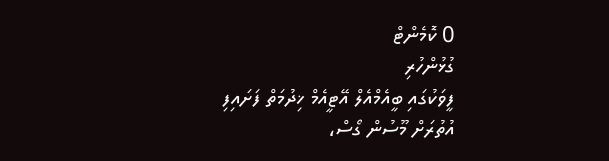0 ކޮމެންޓް
ގުޅުންހުރި
ފީވަކުގައި ބީއެމްއެލް އޭޓީއެމް ޚިދުމަތް ފަށައިފި
އުތުރަށް މޫސުން ގޯސް،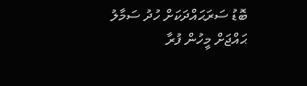ބޮޑު ސަރަޙައްދަކަށް ހުދު ސަމާލު
ޙައްޖަށް މީހުން ފުރާ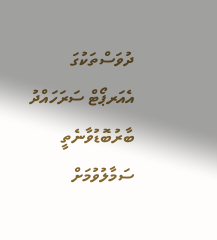ދުވަސްތަކުގަ އެއަރޕޯޓް ސަރަހައްދު ބާރުބޮޑުވާނެތީ ސަމާލުވުމަށް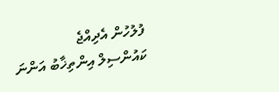ފުލުހުން އެދިއްޖެ
ކައުންސިލް އިންތިޚާބު އަންނަ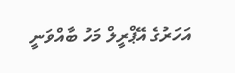އަހަރުގެ އޭޕްރީލް މަހު ބާއްވަނީ